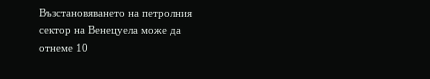Възстановяването на петролния сектор на Венецуела може да отнеме 10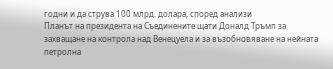годни и да струва 100 млрд. долара, според анализи
Планът на президента на Съединените щати Доналд Тръмп за захващане на контрола над Венецуела и за възобновяване на нейната петролна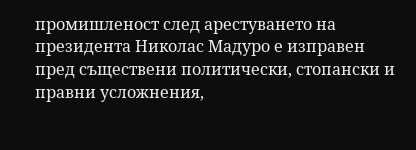промишленост след арестуването на президента Николас Мадуро е изправен пред съществени политически, стопански и правни усложнения,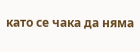като се чака да няма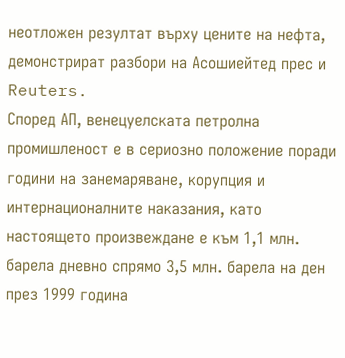неотложен резултат върху цените на нефта, демонстрират разбори на Асошиейтед прес и Reuters.
Според АП, венецуелската петролна промишленост е в сериозно положение поради години на занемаряване, корупция и интернационалните наказания, като настоящето произвеждане е към 1,1 млн. барела дневно спрямо 3,5 млн. барела на ден през 1999 година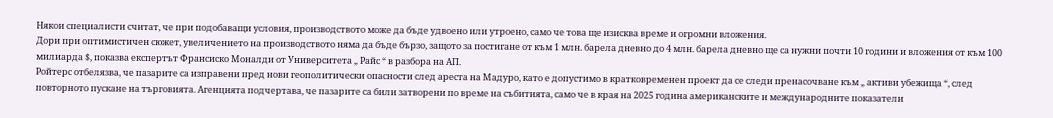Някои специалисти считат, че при подобаващи условия, производството може да бъде удвоено или утроено, само че това ще изисква време и огромни вложения.
Дори при оптимистичен сюжет, увеличението на производството няма да бъде бързо, защото за постигане от към 1 млн. барела дневно до 4 млн. барела дневно ще са нужни почти 10 години и вложения от към 100 милиарда $, показва експертът Франсиско Моналди от Университета „ Райс “ в разбора на АП.
Ройтерс отбелязва, че пазарите са изправени пред нови геополитически опасности след ареста на Мадуро, като е допустимо в кратковременен проект да се следи пренасочване към „ активи убежища “, след повторното пускане на търговията. Агенцията подчертава, че пазарите са били затворени по време на събитията, само че в края на 2025 година американските и международните показатели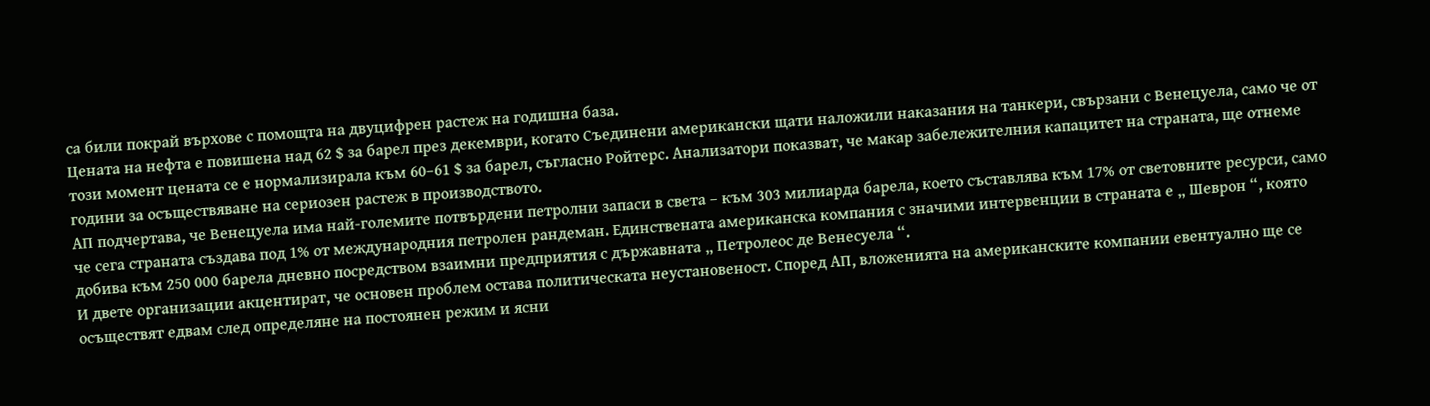са били покрай върхове с помощта на двуцифрен растеж на годишна база.
Цената на нефта е повишена над 62 $ за барел през декември, когато Съединени американски щати наложили наказания на танкери, свързани с Венецуела, само че от този момент цената се е нормализирала към 60–61 $ за барел, съгласно Ройтерс. Анализатори показват, че макар забележителния капацитет на страната, ще отнеме години за осъществяване на сериозен растеж в производството.
АП подчертава, че Венецуела има най-големите потвърдени петролни запаси в света – към 303 милиарда барела, което съставлява към 17% от световните ресурси, само че сега страната създава под 1% от международния петролен рандеман. Единствената американска компания с значими интервенции в страната е „ Шеврон “, която добива към 250 000 барела дневно посредством взаимни предприятия с държавната „ Петролеос де Венесуела “.
И двете организации акцентират, че основен проблем остава политическата неустановеност. Според АП, вложенията на американските компании евентуално ще се осъществят едвам след определяне на постоянен режим и ясни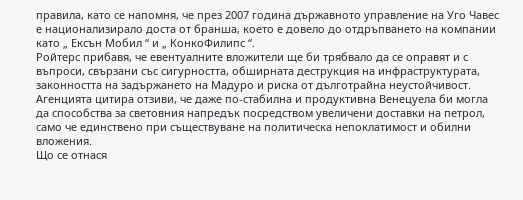правила, като се напомня, че през 2007 година държавното управление на Уго Чавес е национализирало доста от бранша, което е довело до отдръпването на компании като „ Ексън Мобил “ и „ КонкоФилипс “.
Ройтерс прибавя, че евентуалните вложители ще би трябвало да се оправят и с въпроси, свързани със сигурността, обширната деструкция на инфраструктурата, законността на задържането на Мадуро и риска от дълготрайна неустойчивост. Агенцията цитира отзиви, че даже по-стабилна и продуктивна Венецуела би могла да способства за световния напредък посредством увеличени доставки на петрол, само че единствено при съществуване на политическа непоклатимост и обилни вложения.
Що се отнася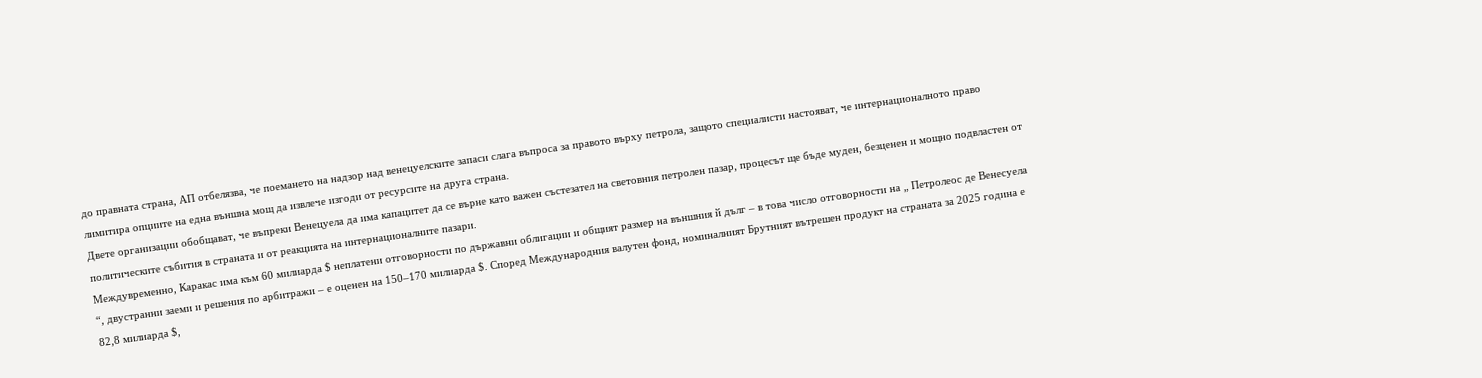до правната страна, АП отбелязва, че поемането на надзор над венецуелските запаси слага въпроса за правото върху петрола, защото специалисти настояват, че интернационалното право лимитира опциите на една външна мощ да извлече изгоди от ресурсите на друга страна.
Двете организации обобщават, че въпреки Венецуела да има капацитет да се върне като важен състезател на световния петролен пазар, процесът ще бъде муден, безценен и мощно подвластен от политическите събития в страната и от реакцията на интернационалните пазари.
Междувременно, Каракас има към 60 милиарда $ неплатени отговорности по държавни облигации и общият размер на външния й дълг – в това число отговорности на „ Петролеос де Венесуела “, двустранни заеми и решения по арбитражи – е оценен на 150–170 милиарда $. Според Международния валутен фонд, номиналният Брутният вътрешен продукт на страната за 2025 година е 82,8 милиарда $,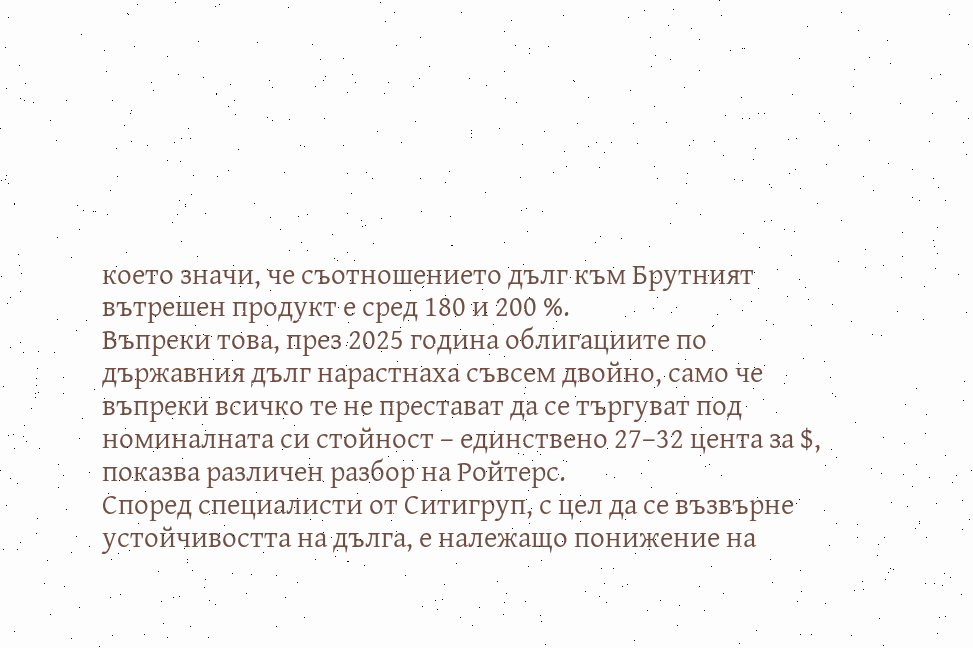което значи, че съотношението дълг към Брутният вътрешен продукт е сред 180 и 200 %.
Въпреки това, през 2025 година облигациите по държавния дълг нарастнаха съвсем двойно, само че въпреки всичко те не престават да се търгуват под номиналната си стойност – единствено 27–32 цента за $, показва различен разбор на Ройтерс.
Според специалисти от Ситигруп, с цел да се възвърне устойчивостта на дълга, е належащо понижение на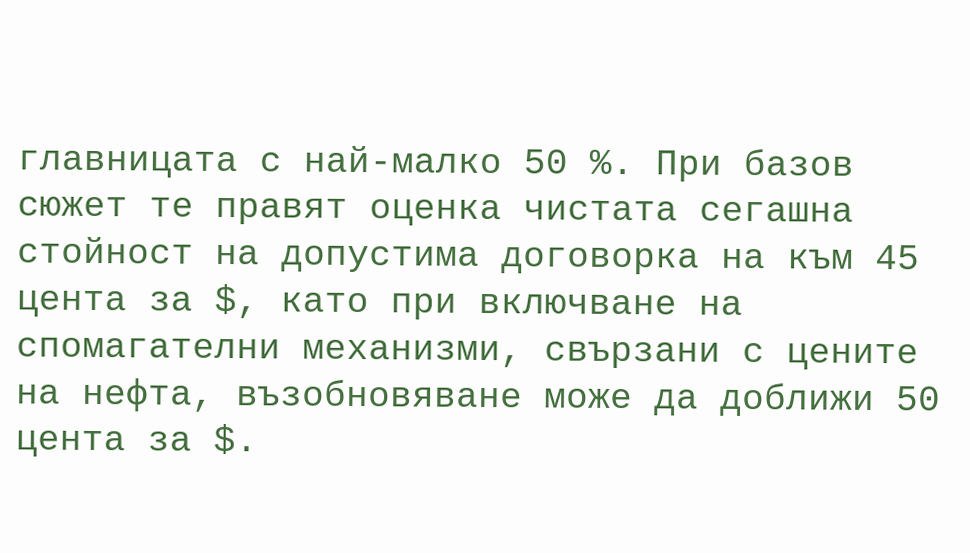главницата с най-малко 50 %. При базов сюжет те правят оценка чистата сегашна стойност на допустима договорка на към 45 цента за $, като при включване на спомагателни механизми, свързани с цените на нефта, възобновяване може да доближи 50 цента за $.